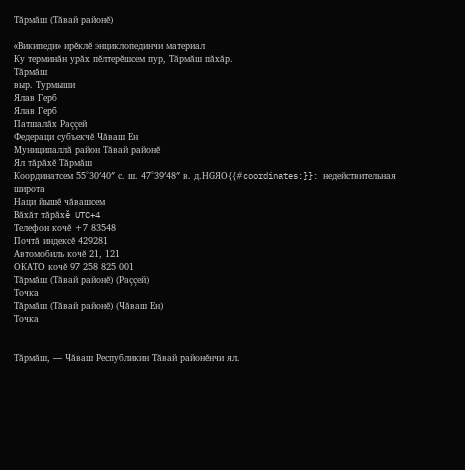Тăрмăш (Тăвай районĕ)

«Википеди» ирĕклĕ энциклопединчи материал
Ку терминăн урăх пĕлтерĕшсем пур, Тăрмăш пăхăр.
Тăрмăш
выр. Турмыши
Ялав Герб
Ялав Герб
Патшалăх Раççей
Федераци субъекчĕ Чăваш Ен
Муниципаллă район Тăвай районĕ
Ял тăрăхĕ Тăрмăш
Координатсем 55°30′40″ с. ш. 47°39′48″ в. д.HGЯO{{#coordinates:}}: недействительная широта
Наци йышĕ чăвашсем
Вăхăт тăрăхĕ UTC+4
Телефон кочĕ +7 83548
Почтă индексĕ 429281
Автомобиль кочĕ 21, 121
ОКАТО кочĕ 97 258 825 001
Тăрмăш (Тăвай районĕ) (Раççей)
Точка
Тăрмăш (Тăвай районĕ) (Чăваш Ен)
Точка


Тăрмăш, — Чăваш Республикин Тăвай районĕнчи ял.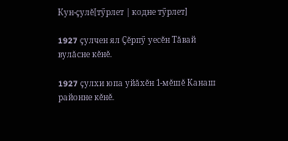Кун-çулĕ[тӳрлет | кодне тӳрлет]

1927 çулчен ял Çĕрпӳ уесĕн Тăвай вулăсне кĕнĕ.

1927 çулхи юпа уйăхĕн 1-мĕшĕ Канаш районне кĕнĕ.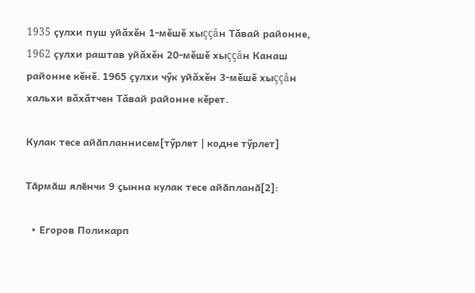1935 çулхи пуш уйăхĕн 1-мĕшĕ хыççăн Тăвай районне, 1962 çулхи раштав уйăхĕн 20-мĕшĕ хыççăн Канаш районне кĕнĕ. 1965 çулхи чӳк уйăхĕн 3-мĕшĕ хыççăн хальхи вăхăтчен Тăвай районне кĕрет.

Кулак тесе айӑпланнисем[тӳрлет | кодне тӳрлет]

Тӑрмӑш ялӗнчи 9 ҫынна кулак тесе айӑпланӑ[2]:

  • Егоров Поликарп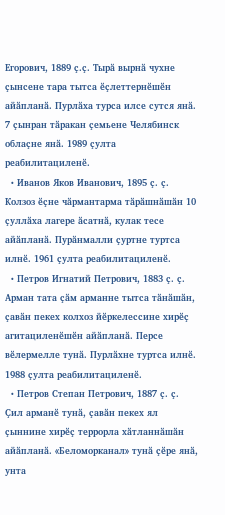Егорович, 1889 ҫ.ҫ. Тырӑ вырнӑ чухне ҫынсене тара тытса ӗҫлеттернӗшӗн айӑпланӑ. Пурлӑха турса илсе сутся янӑ. 7 ҫынран тӑракан ҫемьене Челябинск облаҫне янӑ. 1989 ҫулта реабилитациленӗ.
  • Иванов Яков Иванович, 1895 ҫ. ҫ. Колзоз ӗҫне чӑрмантарма тӑрӑшнӑшӑн 10 ҫуллӑха лагере ӑсатнӑ, кулак тесе айӑпланӑ. Пурӑнмалли ҫуртне туртса илнӗ. 1961 ҫулта реабилитациленӗ.
  • Петров Игнатий Петрович, 1883 ҫ. ҫ. Арман тата ҫӑм арманне тытса тӑнӑшӑн, ҫавӑн пекех колхоз йӗркелессине хирӗҫ агитациленӗшӗн айӑпланӑ. Персе вӗлермелле тунӑ. Пурлӑхне туртса илнӗ. 1988 ҫулта реабилитациленӗ.
  • Петров Степан Петрович, 1887 ҫ. ҫ. Ҫил арманӗ тунӑ, ҫавӑн пекех ял ҫыннине хирӗҫ террорла хӑтланнӑшӑн айӑпланӑ. «Беломорканал» тунӑ ҫӗре янӑ, унта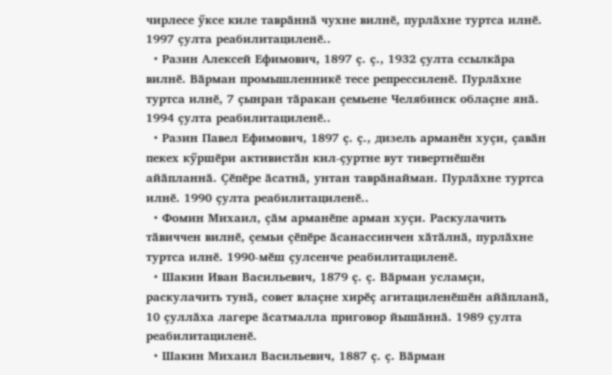чирлесе ӳксе киле таврӑннӑ чухне вилнӗ, пурлӑхне туртса илнӗ. 1997 ҫулта реабилитациленӗ..
  • Разин Алексей Ефимович, 1897 ҫ. ҫ., 1932 ҫулта ссылкӑра вилнӗ. Вӑрман промышленникӗ тесе репрессиленӗ. Пурлӑхне туртса илнӗ, 7 ҫынран тӑракан ҫемьене Челябинск облаҫне янӑ. 1994 ҫулта реабилитациленӗ..
  • Разин Павел Ефимович, 1897 ҫ. ҫ., дизель арманӗн хуҫи, ҫавӑн пекех кӳршӗри активистӑн кил-ҫуртне вут тивертнӗшӗн айӑпланнӑ. Ҫӗпӗре ӑсатнӑ, унтан таврӑнайман. Пурлӑхне туртса илнӗ. 1990 ҫулта реабилитациленӗ..
  • Фомин Михаил, ҫӑм арманӗпе арман хуҫи. Раскулачить тӑвиччен вилнӗ, ҫемьи ҫӗпӗре ӑсанассинчен хӑтӑлнӑ, пурлӑхне туртса илнӗ. 1990-мӗш ҫулсенче реабилитациленӗ.
  • Шакин Иван Васильевич, 1879 ҫ. ҫ. Вӑрман усламҫи, раскулачить тунӑ, совет влаҫне хирӗҫ агитациленӗшӗн айӑпланӑ, 10 ҫуллӑха лагере ӑсатмалла приговор йышӑннӑ. 1989 ҫулта реабилитациленӗ.
  • Шакин Михаил Васильевич, 1887 ҫ. ҫ. Вӑрман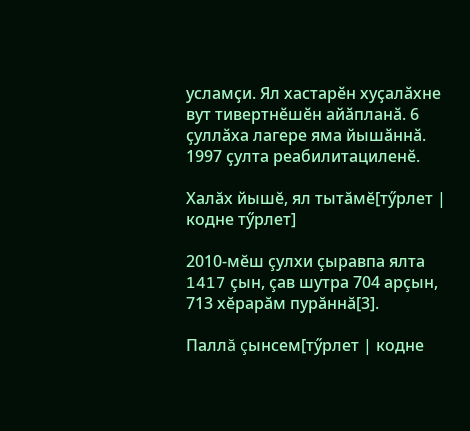усламҫи. Ял хастарӗн хуҫалӑхне вут тивертнӗшӗн айӑпланӑ. 6 ҫуллӑха лагере яма йышӑннӑ. 1997 ҫулта реабилитациленӗ.

Халăх йышĕ, ял тытăмĕ[тӳрлет | кодне тӳрлет]

2010-мĕш çулхи çыравпа ялта 1417 çын, çав шутра 704 арçын, 713 хĕрарăм пурăннă[3].

Паллă çынсем[тӳрлет | кодне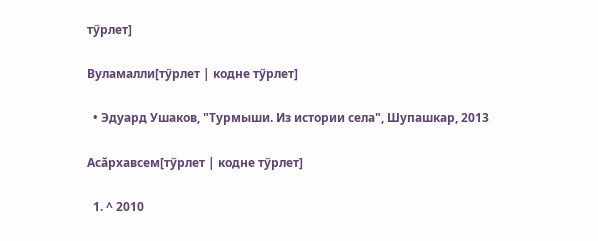тӳрлет]

Вуламалли[тӳрлет | кодне тӳрлет]

  • Эдуард Ушаков, "Турмыши. Из истории села", Шупашкар, 2013

Асăрхавсем[тӳрлет | кодне тӳрлет]

  1. ^ 2010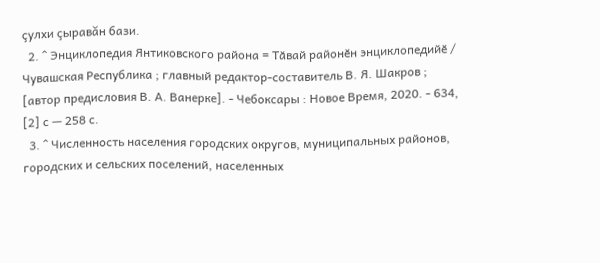çулхи çыравăн бази.
  2. ^ Энциклопедия Янтиковского района = Тӑвай районӗн энциклопедийӗ / Чувашская Республика ; главный редактор-составитель В. Я. Шакров ; [автор предисловия В. А. Ванерке]. - Чебоксары : Новое Время, 2020. - 634, [2] с — 258 с.
  3. ^ Численность населения городских округов, муниципальных районов, городских и сельских поселений, населенных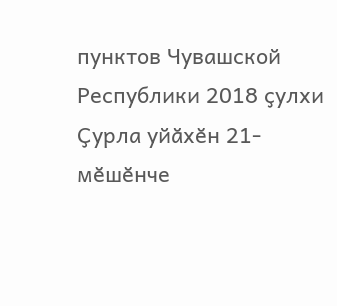пунктов Чувашской Республики 2018 ҫулхи Ҫурла уйӑхӗн 21-мӗшӗнче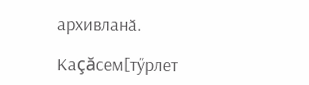архивланӑ.

Каçăсем[тӳрлет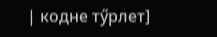| кодне тӳрлет]